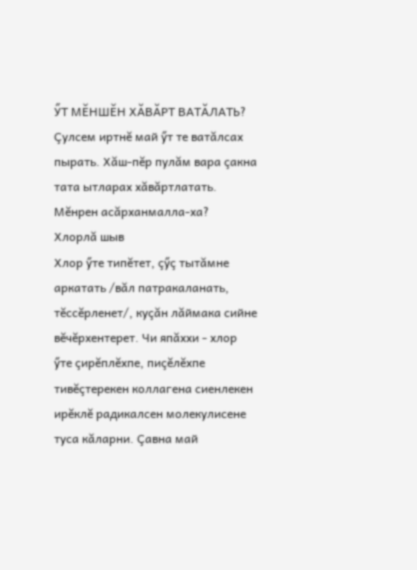ӲТ МĔНШĔН ХĂВĂРТ ВАТĂЛАТЬ?
Çулсем иртнĕ май ӳт те ватăлсах пырать. Хăш-пĕр пулăм вара çакна тата ытларах хăвăртлатать. Мĕнрен асăрханмалла-ха?
Хлорлă шыв
Хлор ӳте типĕтет, çӳç тытăмне аркатать /вăл патракаланать, тĕссĕрленет/, куçăн лăймака сийне вĕчĕрхентерет. Чи япăххи - хлор ӳте çирĕплĕхпе, пиçĕлĕхпе тивĕçтерекен коллагена сиенлекен ирĕклĕ радикалсен молекулисене туса кăларни. Çавна май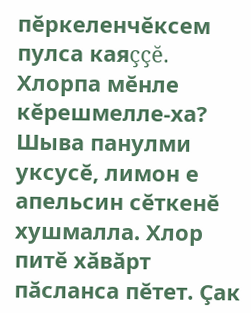пĕркеленчĕксем пулса каяççĕ.
Хлорпа мĕнле кĕрешмелле-ха? Шыва панулми уксусĕ, лимон е апельсин сĕткенĕ хушмалла. Хлор питĕ хăвăрт пăсланса пĕтет. Çак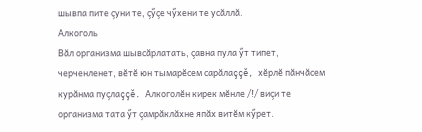шывпа пите çуни те, çӳçе чӳхени те усăллă.
Алкоголь
Вăл организма шывсăрлатать, çавна пула ӳт типет, черченленет, вĕтĕ юн тымарĕсем сарăлаççĕ, хĕрлĕ пăнчăсем курăнма пуçлаççĕ. Алкоголĕн кирек мĕнле /!/ виçи те организма тата ӳт çамрăклăхне япăх витĕм кӳрет.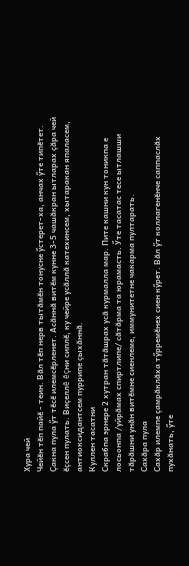Хура чей
Чейĕн тĕп пайĕ - теин. Вăл тĕп нерв тытăмĕн тонусне ӳстерет-ха, анчах ӳте типĕтет. Çакна пула ӳт тĕсĕ илемсĕрленет. Асăннă витĕм кунне 3-5 чашăкран ытларах çăра чей ĕçсен пулать. Виçеллĕ ĕçни сиплĕ, ку чейре усăллă катехинсем, хытаракан япаласем, антиоксидантсем пуррипе çыхăннă.
Куллен тасатни
Скрабпа эрнере 2 хутран тăтăшрах усă курмалла мар. Пите кашни кун тоникпа е лосьонпа /уйрăмах спиртлипе/ сăтăрма та юрамасть. Ӳте тасатас тесе ытлашши тăрăшни унăн витĕмне сиенлеме, иммунитетне чакарма пултарать.
Сахăра пула
Сахăр илемпе çамрăклăха тӳрремĕнех сиен кӳрет. Вăл ӳт коллагенĕнче саппаслăх пухăнать, ӳте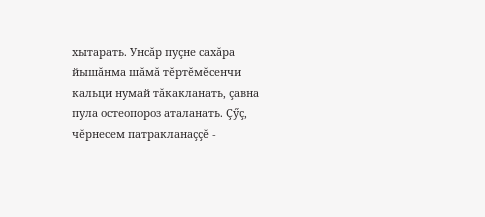хытарать. Унсăр пуçне сахăра йышăнма шăмă тĕртĕмĕсенчи кальци нумай тăкакланать, çавна пула остеопороз аталанать. Çӳç, чĕрнесем патракланаççĕ -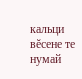кальци вĕсене те нумай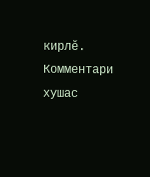кирлĕ.
Комментари хушас